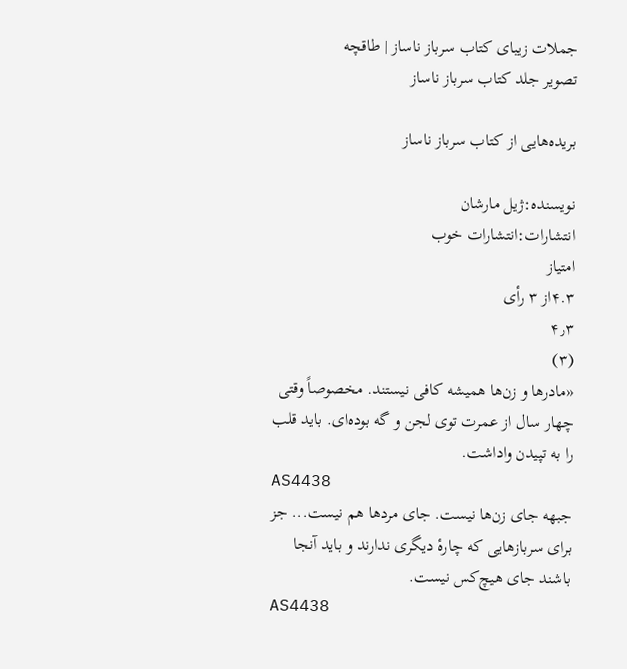جملات زیبای کتاب سرباز ناساز | طاقچه
تصویر جلد کتاب سرباز ناساز

بریده‌هایی از کتاب سرباز ناساز

نویسنده:ژیل مارشان
انتشارات:انتشارات خوب
امتیاز
۴.۳از ۳ رأی
۴٫۳
(۳)
«مادرها و زن‌ها همیشه کافی نیستند. مخصوصاً وقتی چهار سال از عمرت توی لجن و گه بوده‌ای. باید قلب را به تپیدن واداشت.
AS4438
جبهه جای زن‌ها نیست. جای مردها هم نیست... جز برای سربازهایی که چارهٔ دیگری ندارند و باید آنجا باشند جای هیچ‌کس نیست.
AS4438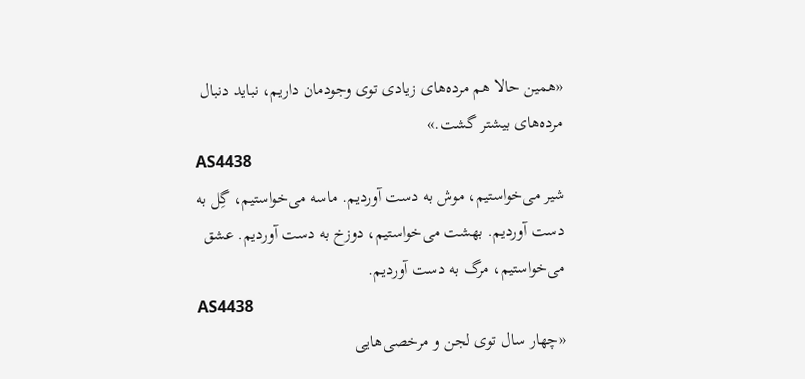«همین حالا هم مرده‌های زیادی توی وجودمان داریم، نباید دنبال مرده‌های بیشتر گشت.»
AS4438
شیر می‌خواستیم، موش به دست آوردیم. ماسه می‌خواستیم، گِل به دست آوردیم. بهشت می‌خواستیم، دوزخ به دست آوردیم. عشق می‌خواستیم، مرگ به دست آوردیم.
AS4438
«چهار سال توی لجن و مرخصی‌هایی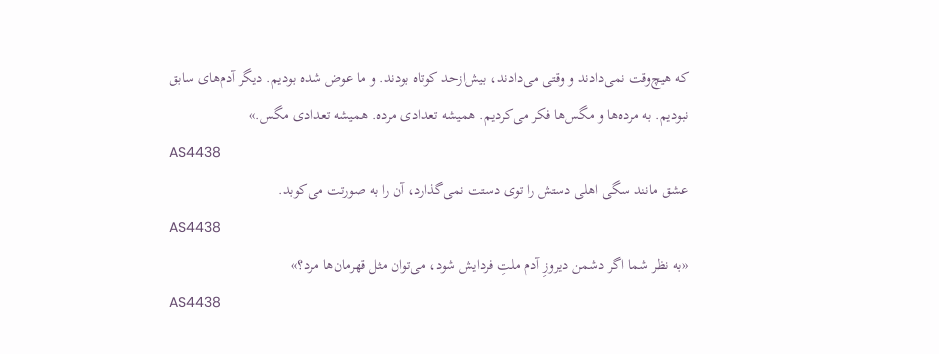که هیچ‌وقت نمی‌دادند و وقتی می‌دادند، بیش‌ازحد کوتاه بودند. و ما عوض شده بودیم. دیگر آدم‌های سابق نبودیم. به مرده‌ها و مگس‌ها فکر می‌کردیم. همیشه تعدادی مرده. همیشه تعدادی مگس.»
AS4438
عشق مانند سگی اهلی دستش را توی دستت نمی‌گذارد، آن را به صورتت می‌کوبد.
AS4438
«به نظر شما اگر دشمن دیروزِ آدم ملتِ فردایش شود، می‌توان مثل قهرمان‌ها مرد؟»
AS4438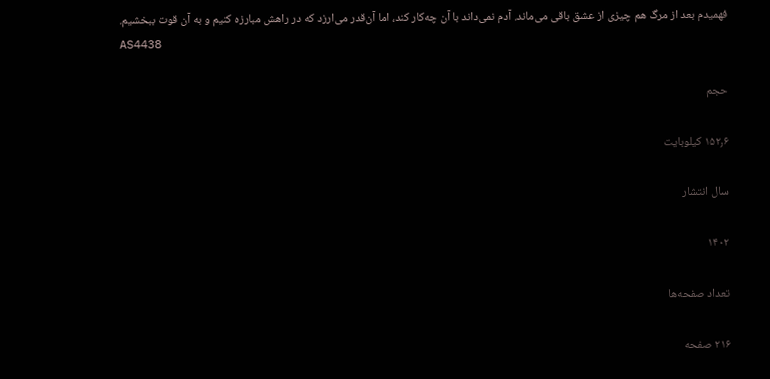فهمیدم بعد از مرگ هم چیزی از عشق باقی می‌ماند. آدم نمی‌داند با آن چه‌کار کند، اما آن‌قدر می‌ارزد که در راهش مبارزه کنیم و به آن قوت ببخشیم.
AS4438

حجم

۱۵۲٫۶ کیلوبایت

سال انتشار

۱۴۰۲

تعداد صفحه‌ها

۲۱۶ صفحه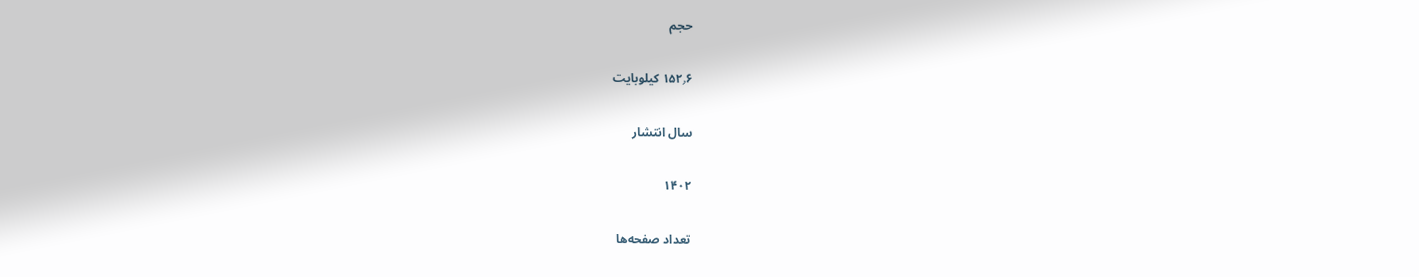حجم

۱۵۲٫۶ کیلوبایت

سال انتشار

۱۴۰۲

تعداد صفحه‌ها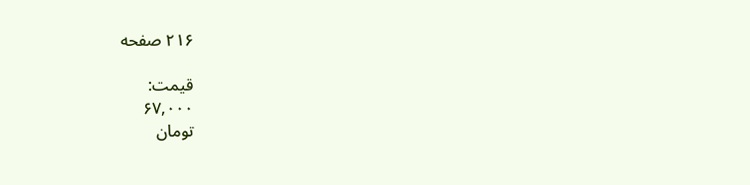۲۱۶ صفحه

قیمت:
۶۷,۰۰۰
تومان